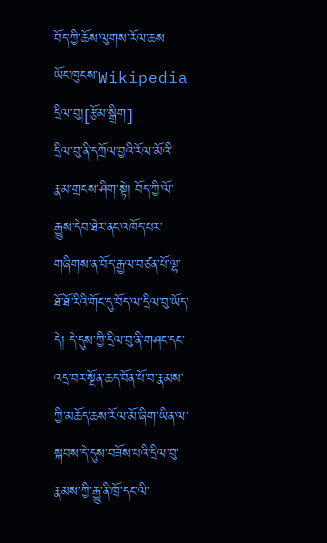བོད་ཀྱི་ཆོས་ལུགས་རོལ་ཆས
ཡོང་ཁུངས་Wikipedia
དྲིལ་བུ།[རྩོམ་སྒྲིག]
དྲིལ་བུ་ནི་དཀྲོལ་བྱའི་རོལ་མོའི་རྣམ་གྲངས་ཤིག་སྟེ། བོད་ཀྱི་ལོ་རྒྱུས་དེབ་ཐེར་ནང་འཁོད་པར་གཞིགས་ན་བོད་རྒྱལ་བཙན་པོ་ལྷ་ཐོ་ཐོ་རིའི་གོང་དུ་བོད་ལ་དྲིལ་བུ་ཡོད་དེ། དེ་དུས་ཀྱི་དྲིལ་བུ་ནི་གཤང་དང་འདྲ་བར་སྔོན་ཆད་བོན་པོ་བ་རྣམས་ཀྱི་མཆོད་ཆས་རོལ་མོ་ཞིག་ཡིན་ལ་སྐབས་དེ་དུས་བཟོས་པའི་དྲིལ་བུ་རྣམས་ཀྱི་རྒྱུ་ནི་ཁྲོ་དང་ལི་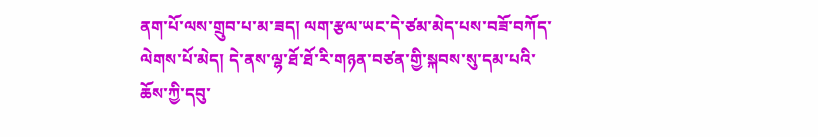ནག་པོ་ལས་གྲུབ་པ་མ་ཟད། ལག་རྩལ་ཡང་དེ་ཙམ་མེད་པས་བཟོ་བཀོད་ལེགས་པོ་མེད། དེ་ནས་ལྷ་ཐོ་ཐོ་རི་གཉན་བཙན་གྱི་སྐབས་སུ་དམ་པའི་ཆོས་ཀྱི་དབུ་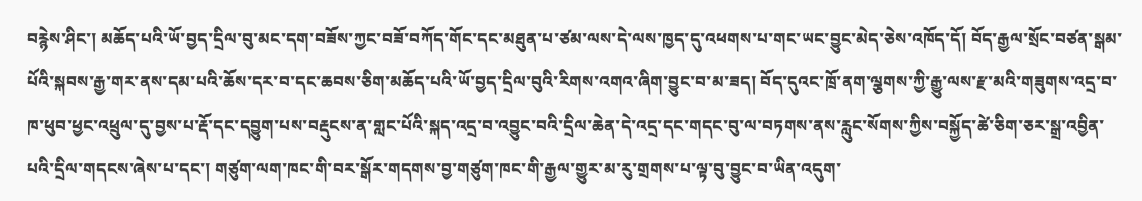བརྙེས་ཤིང་། མཆོད་པའི་ཡོ་བྱད་དྲིལ་བུ་མང་དག་བཟོས་ཀྱང་བཟོ་བཀོད་གོང་དང་མཐུན་པ་ཙམ་ལས་དེ་ལས་ཁྱད་དུ་འཕགས་པ་གང་ཡང་བྱུང་མེད་ཅེས་འཁོད་དོ། བོད་རྒྱལ་སྲོང་བཙན་སྒམ་པོའི་སྐབས་རྒྱ་གར་ནས་དམ་པའི་ཆོས་དར་བ་དང་ཆབས་ཅིག་མཆོད་པའི་ཡོ་བྱད་དྲིལ་བུའི་རིགས་འགའ་ཞིག་བྱུང་བ་མ་ཟད། བོད་དུའང་ཁྲོ་ནག་ལྕགས་ཀྱི་རྒྱུ་ལས་རྫ་མའི་གཟུགས་འདྲ་བ་ཁ་ཕུབ་ཕྱང་འཕྲུལ་དུ་བྱས་པ་རྡོ་དང་དབྱུག་པས་བརྡུངས་ན་གླང་པོའི་སྐད་འདྲ་བ་འབྱུང་བའི་དྲིལ་ཆེན་དེ་འདྲ་དང་གདང་བུ་ལ་བཏགས་ནས་རླུང་སོགས་ཀྱིས་བསྐྱོད་ཚེ་ཅིག་ཅར་སྒྲ་འབྱིན་པའི་དྲིལ་གདངས་ཞེས་པ་དང་། གཙུག་ལག་ཁང་གི་བར་སྒོར་གདགས་བྱ་གཙུག་ཁང་གི་རྒྱལ་གྱུར་མ་རུ་གྲགས་པ་ལྟ་བུ་བྱུང་བ་ཡིན་འདུག་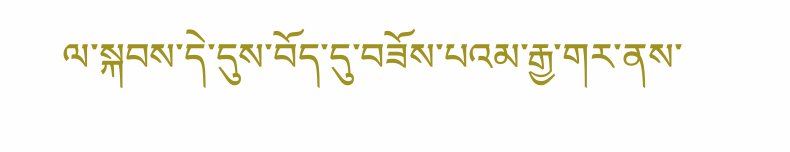ལ་སྐབས་དེ་དུས་བོད་དུ་བཟོས་པའམ་རྒྱ་གར་ནས་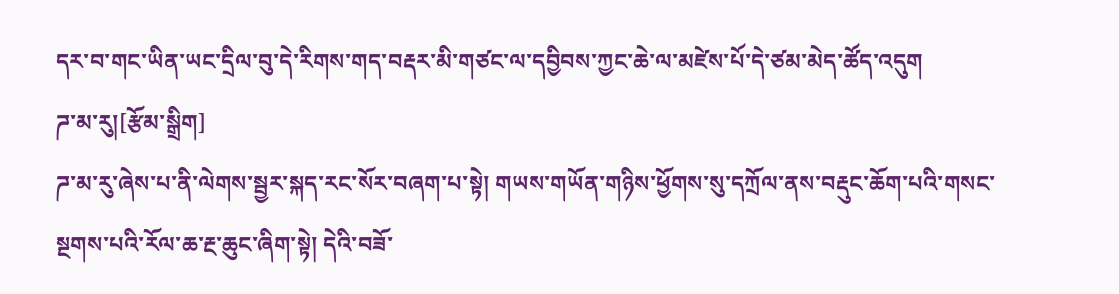དར་བ་གང་ཡིན་ཡང་དྲིལ་བུ་དེ་རིགས་གད་བརྡར་མི་གཙང་ལ་དབྱིབས་ཀྱང་ཆེ་ལ་མཛེས་པོ་དེ་ཙམ་མེད་ཚོད་འདུག
ཌ་མ་རུ།[རྩོམ་སྒྲིག]
ཌ་མ་རུ་ཞེས་པ་ནི་ལེགས་སྦྱར་སྐད་རང་སོར་བཞག་པ་སྟེ། གཡས་གཡོན་གཉིས་ཕྱོགས་སུ་དཀྲོལ་ནས་བརྡུང་ཆོག་པའི་གསང་སྔགས་པའི་རོལ་ཆ་རྔ་ཆུང་ཞིག་སྟེ། དེའི་བཟོ་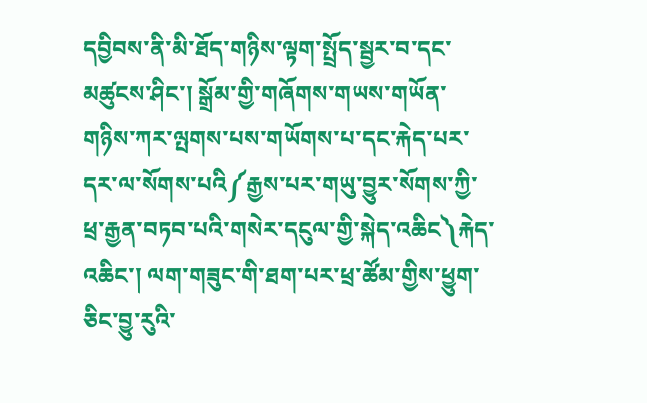དབྱིབས་ནི་མི་ཐོད་གཉིས་ལྟག་སྤྲོད་སྦྱར་བ་དང་མཚུངས་ཤིང་། སྒྲོམ་གྱི་གཞོགས་གཡས་གཡོན་གཉིས་ཀར་ལྤགས་པས་གཡོགས་པ་དང་རྐེད་པར་དར་ལ་སོགས་པའི༼རྒྱས་པར་གཡུ་བྱུར་སོགས་ཀྱི་ཕྲ་རྒྱན་བཏབ་པའི་གསེར་དངུལ་གྱི་སྐེད་འཆིང༽རྐེད་འཆིང་། ལག་གཟུང་གི་ཐག་པར་ཕྲ་ཚོམ་གྱིས་ཕྱུག་ཅིང་བྱུ་རུའི་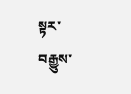སྟར་བརྒྱུས་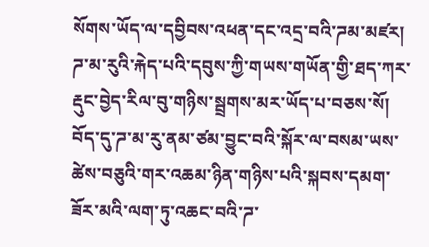སོགས་ཡོད་ལ་དབྱིབས་འཕན་དང་འདྲ་བའི་ཌམ་མཛར། ཌ་མ་རུའི་རྐེད་པའི་དབུས་ཀྱི་གཡས་གཡོན་གྱི་ཐད་ཀར་རྡུང་བྱེད་རིལ་བུ་གཉིས་སྦྲགས་མར་ཡོད་པ་བཅས་སོ། བོད་དུ་ཌ་མ་རུ་ནམ་ཙམ་བྱུང་བའི་སྐོར་ལ་བསམ་ཡས་ཚེས་བཅུའི་གར་འཆམ་ཉིན་གཉིས་པའི་སྐབས་དམག་ཟོར་མའི་ལག་ཏུ་འཆང་བའི་ཌ་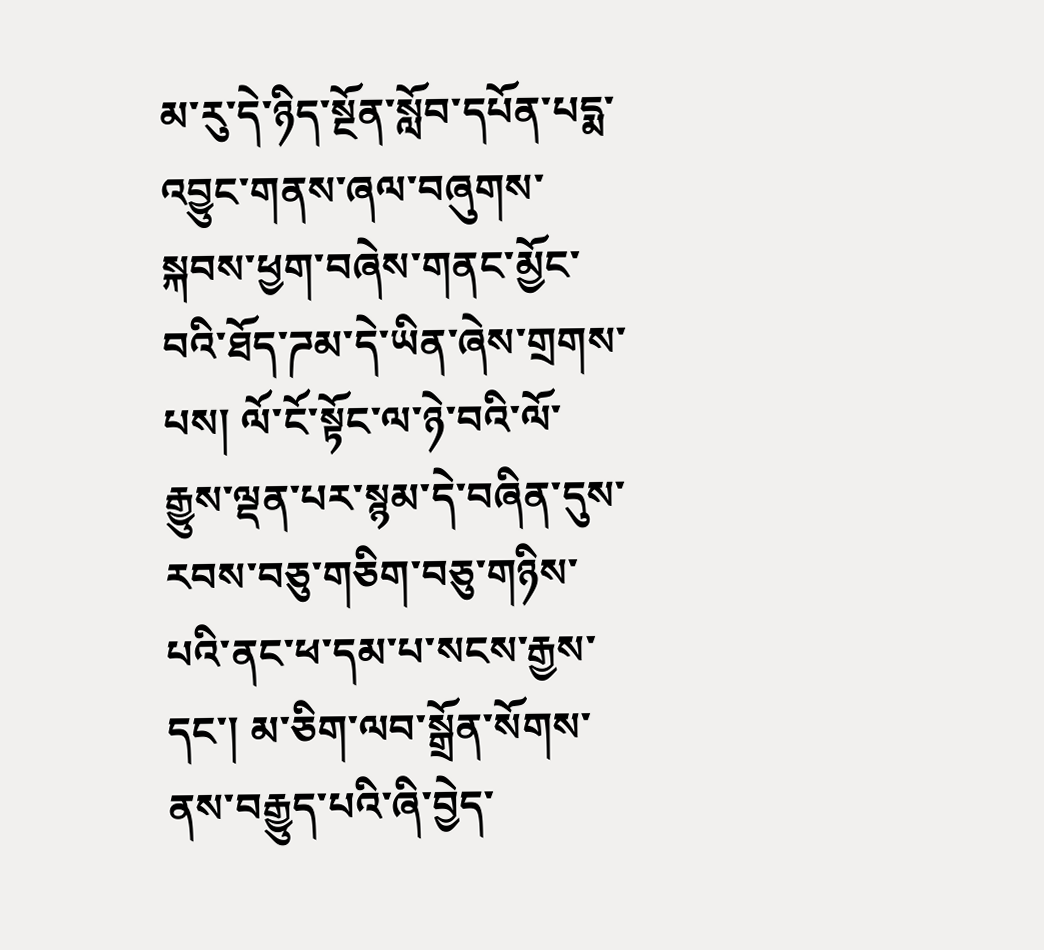མ་རུ་དེ་ཉིད་སྔོན་སློབ་དཔོན་པདྨ་འབྱུང་གནས་ཞལ་བཞུགས་སྐབས་ཕྱག་བཞེས་གནང་མྱོང་བའི་ཐོད་ཌམ་དེ་ཡིན་ཞེས་གྲགས་པས། ལོ་ངོ་སྟོང་ལ་ཉེ་བའི་ལོ་རྒྱུས་ལྡན་པར་སྙམ་དེ་བཞིན་དུས་རབས་བཅུ་གཅིག་བཅུ་གཉིས་པའི་ནང་ཕ་དམ་པ་སངས་རྒྱས་དང་། མ་ཅིག་ལབ་སྒྲོན་སོགས་ནས་བརྒྱུད་པའི་ཞི་བྱེད་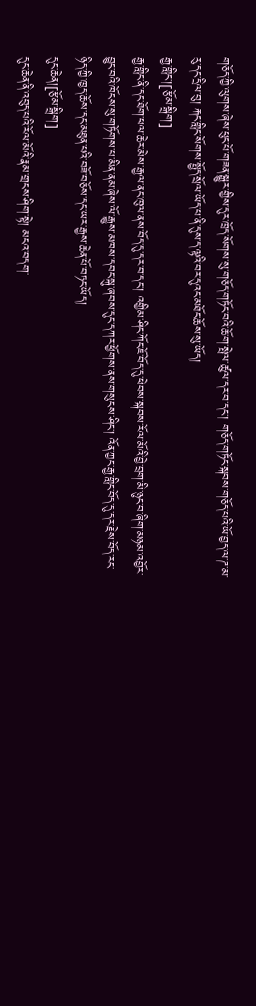གཅོད་ཀྱི་ལུགས་ཞེས་ཕུང་པོ་གཟན་སྒྱུར་གྱིས་དུར་ཁྲོད་སོགས་སུ་གཅོད་གཏོང་བའི་ཆོ་ག་སྤེལ་ཚུལ་དར་བ་དང་། གཅོད་གཏོང་སྐབས་གཅོད་པའི་ཡོ་བྱད་ལ་ཌ་མ་རུ་དང་དྲིལ་བུ། རྐང་གླིང་སོགས་སྤྱོད་སྲོལ་ཡོད་པ་ནི་དུས་ད་ལྟའི་བར་དུའང་མཐོང་ཆོས་སུ་ཡོད།
རྒྱ་གླིང་།[རྩོམ་སྒྲིག]
རྒྱ་གླིང་ནི་དང་ཐོག་ཕལ་ཆེར་མེས་རྒྱལ་ནང་ཁུལ་ནས་བོད་དུ་དར་བ་དང་། འགྱིམ་ཤིང་ཀོང་ཇོ་བོད་དུ་ཕེབས་སྐབས་རོལ་མོའི་བྱེ་བྲག་མི་ཉུང་བ་ཞིག་མཉམ་འབྱོར་བྱུང་བའི་ཁོངས་སུ་གཏོགས་པ་མིན་ནམ་ཞེས་ལོ་རྒྱུས་མཁས་དབང་སྐུ་ཞབས་དུང་དཀར་ཕྱོགས་ནས་གསུངས་ཤིང་། འོན་ཀྱང་རྒྱ་གླིང་བོད་དུ་དར་རྗེས་བོད་རང་ཉིད་ཀྱི་ཁྱད་ཆོས་དང་མཐུན་པའི་བཟོ་བཅོས་དང་ཡར་རྒྱས་ཆེན་པོ་བཏང་ཡོད།
དུང་ཆེན།[རྩོམ་སྒྲིག]
དུང་ཆེན་ནི་འབུད་པའི་རོལ་མོའི་རྣམ་གྲངས་ཤིག་སྟེ། མངའ་བདག་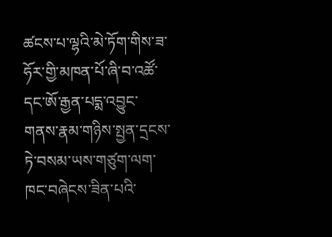ཚངས་པ་ལྷའི་མེ་ཏོག་གིས་ཟ་ཧོར་གྱི་མཁན་པོ་ཞི་བ་འཚོ་དང་ཨོ་རྒྱན་པདྨ་འབྱུང་གནས་རྣམ་གཉིས་སྤྱན་དྲངས་ཏེ་བསམ་ཡས་གཙུག་ལག་ཁང་བཞེངས་ཟིན་པའི་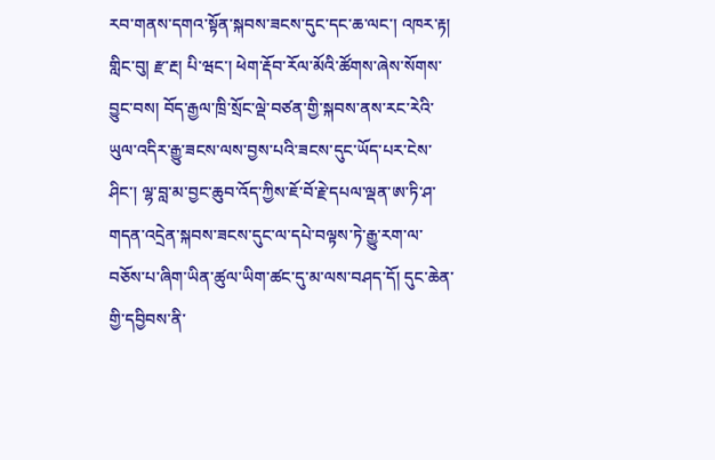རབ་གནས་དགའ་སྟོན་སྐབས་ཟངས་དུང་དང་ཆ་ལང་། འཁར་རྟ། གླིང་བུ། རྫ་རྔ། པི་ཝང་། ཕེག་རྡོབ་རོལ་མོའི་ཚོགས་ཞེས་སོགས་བྱུང་བས། བོད་རྒྱལ་ཁྲི་སྲོང་ལྡེ་བཙན་གྱི་སྐབས་ནས་རང་རེའི་ཡུལ་འདིར་རྒྱུ་ཟངས་ལས་བྱས་པའི་ཟངས་དུང་ཡོད་པར་ངེས་ཤིང་། ལྷ་བླ་མ་བྱང་ཆུབ་འོད་ཀྱིས་ཇོ་བོ་རྗེ་དཔལ་ལྡན་ཨ་ཏི་ཤ་གདན་འདྲེན་སྐབས་ཟངས་དུང་ལ་དཔེ་བལྟས་ཏེ་རྒྱུ་རག་ལ་བཅོས་པ་ཞིག་ཡིན་ཚུལ་ཡིག་ཚང་དུ་མ་ལས་བཤད་དོ། དུང་ཆེན་གྱི་དབྱིབས་ནི་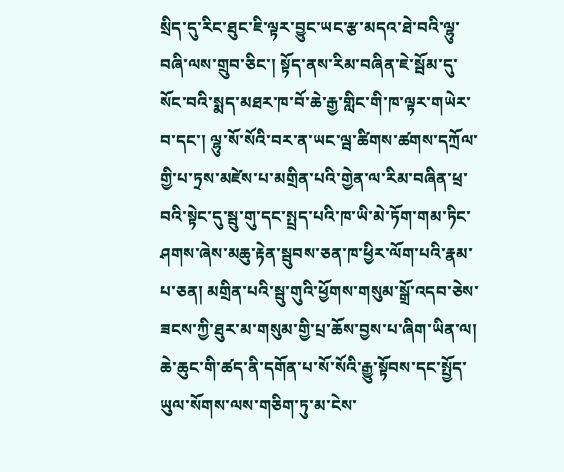སྲིད་དུ་རིང་ཐུང་ཇི་ལྟར་བྱུང་ཡང་རྩ་མདའ་ཐེ་བའི་ལྷུ་བཞི་ལས་གྲུབ་ཅིང་། སྟོད་ནས་རིམ་བཞིན་ཇེ་སྦོམ་དུ་སོང་བའི་སྨད་མཐར་ཁ་བོ་ཆེ་རྒྱ་གླིང་གི་ཁ་ལྟར་གཡེར་བ་དང་། ལྷུ་སོ་སོའི་བར་ན་ཡང་ལྦ་ཚིགས་ཚགས་དཀྲོལ་གྱི་པ་ཏྲས་མཛེས་པ་མགྲིན་པའི་གྱེན་ལ་རིམ་བཞིན་ཕྲ་བའི་སྟེང་དུ་སྦུ་གུ་དང་སྤྲད་པའི་ཁ་ཡི་མེ་ཏོག་གམ་ཏིང་ཤགས་ཞེས་མཆུ་རྟེན་སྦུབས་ཅན་ཁ་ཕྱིར་ལོག་པའི་རྣམ་པ་ཅན། མགྲིན་པའི་སྦུ་གུའི་ཕྱོགས་གསུམ་སྒྲོ་འདབ་ཅེས་ཟངས་ཀྱི་ཐུར་མ་གསུམ་གྱི་པྲ་ཆོས་བྱས་པ་ཞིག་ཡིན་ལ། ཆེ་ཆུང་གི་ཚད་ནི་དགོན་པ་སོ་སོའི་རྒྱུ་སྟོབས་དང་སྤྱོད་ཡུལ་སོགས་ལས་གཅིག་ཏུ་མ་ངེས་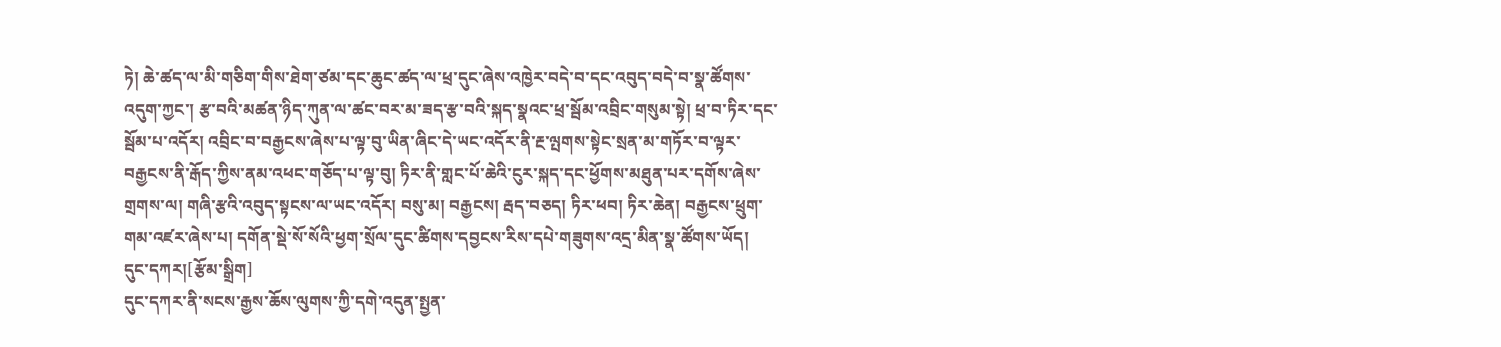ཏེ། ཆེ་ཚད་ལ་མི་གཅིག་གིས་ཐེག་ཙམ་དང་ཆུང་ཚད་ལ་ཕྲ་དུང་ཞེས་འཁྱེར་བདེ་བ་དང་འབུད་བདེ་བ་སྣ་ཚོགས་འདུག་ཀྱང་། རྩ་བའི་མཚན་ཉིད་ཀུན་ལ་ཚང་བར་མ་ཟད་རྩ་བའི་སྐད་སྣའང་ཕྲ་སྦོམ་འབྲིང་གསུམ་སྟེ། ཕྲ་བ་ཏིར་དང་སྦོམ་པ་འདོར། འབྲིང་བ་བརྒྱངས་ཞེས་པ་ལྟ་བུ་ཡིན་ཞིང་དེ་ཡང་འདོར་ནི་རྔ་ལྤགས་སྟེང་སྲན་མ་གཏོར་བ་ལྟར་བརྒྱངས་ནི་རྒོད་ཀྱིས་ནམ་འཕང་གཅོད་པ་ལྟ་བུ། ཏིར་ནི་གླང་པོ་ཆེའི་ངུར་སྐད་དང་ཕྱོགས་མཐུན་པར་དགོས་ཞེས་གྲགས་ལ། གཞི་རྩའི་འབུད་སྟངས་ལ་ཡང་འདོར། བསུ་མ། བརྒྱངས། རྦད་བཅད། ཏིར་ཕབ། ཏིར་ཆེན། བརྒྱངས་ཕྲུག་གམ་འཛར་ཞེས་པ། དགོན་སྡེ་སོ་སོའི་ཕྱག་སྲོལ་དུང་ཚིགས་དབྱངས་རིས་དཔེ་གཟུགས་འདྲ་མིན་སྣ་ཚོགས་ཡོད།
དུང་དཀར།[རྩོམ་སྒྲིག]
དུང་དཀར་ནི་སངས་རྒྱས་ཆོས་ལུགས་ཀྱི་དགེ་འདུན་སྤྱན་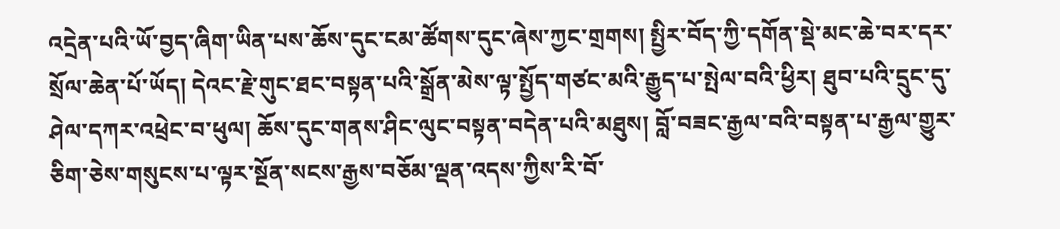འདྲེན་པའི་ཡོ་བྱད་ཞིག་ཡིན་པས་ཆོས་དུང་ངམ་ཚོགས་དུང་ཞེས་ཀྱང་གྲགས། སྤྱིར་བོད་ཀྱི་དགོན་སྡེ་མང་ཆེ་བར་དར་སྲོལ་ཆེན་པོ་ཡོད། དེའང་རྗེ་གུང་ཐང་བསྟན་པའི་སྒྲོན་མེས་ལྟ་སྤྱོད་གཙང་མའི་རྒྱུད་པ་སྤེལ་བའི་ཕྱིར། ཐུབ་པའི་དྲུང་དུ་ཤེལ་དཀར་འཕྲེང་བ་ཕུལ། ཆོས་དུང་གནས་ཤིང་ལུང་བསྟན་བདེན་པའི་མཐུས། བློ་བཟང་རྒྱལ་བའི་བསྟན་པ་རྒྱལ་གྱུར་ཅིག་ཅེས་གསུངས་པ་ལྟར་སྔོན་སངས་རྒྱས་བཅོམ་ལྡན་འདས་ཀྱིས་རི་བོ་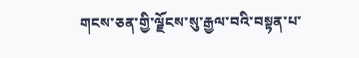གངས་ཅན་གྱི་ལྗོངས་སུ་རྒྱལ་བའི་བསྟན་པ་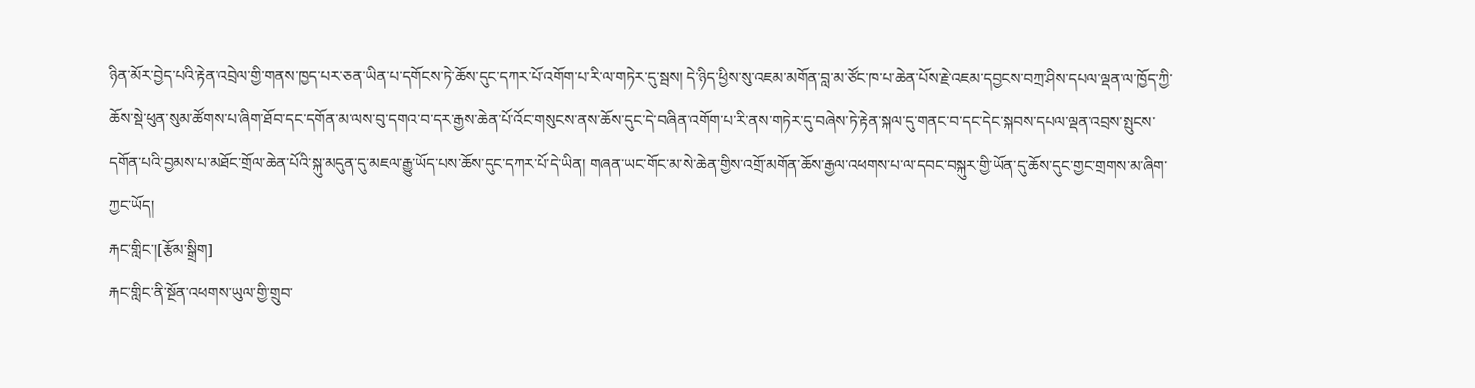ཉིན་མོར་བྱེད་པའི་རྟེན་འབྲེལ་གྱི་གནས་ཁྱད་པར་ཅན་ཡིན་པ་དགོངས་ཏེ་ཆོས་དུང་དཀར་པོ་འགོག་པ་རི་ལ་གཏེར་དུ་སྦས། དེ་ཉིད་ཕྱིས་སུ་འཇམ་མགོན་བླ་མ་ཙོང་ཁ་པ་ཆེན་པོས་རྗེ་འཇམ་དབྱངས་བཀྲ་ཤིས་དཔལ་ལྡན་ལ་ཁྱོད་ཀྱི་ཆོས་སྡེ་ཕུན་སུམ་ཚོགས་པ་ཞིག་ཐོབ་དང་དགོན་མ་ལས་བུ་དགའ་བ་དར་རྒྱས་ཆེན་པོ་འོང་གསུངས་ནས་ཆོས་དུང་དེ་བཞིན་འགོག་པ་རི་ནས་གཏེར་དུ་བཞེས་ཏེ་རྟེན་སྐལ་དུ་གནང་བ་དང་དེང་སྐབས་དཔལ་ལྡན་འབྲས་སྤུངས་དགོན་པའི་བྱམས་པ་མཐོང་གྲོལ་ཆེན་པོའི་སྐུ་མདུན་དུ་མཇལ་རྒྱུ་ཡོད་པས་ཆོས་དུང་དཀར་པོ་དེ་ཡིན། གཞན་ཡང་གོང་མ་སེ་ཆེན་གྱིས་འགྲོ་མགོན་ཆོས་རྒྱལ་འཕགས་པ་ལ་དབང་བསྐུར་གྱི་ཡོན་དུ་ཆོས་དུང་གྱང་གྲགས་མ་ཞིག་ཀྱང་ཡོད།
རྐང་གླིང་།[རྩོམ་སྒྲིག]
རྐང་གླིང་ནི་སྔོན་འཕགས་ཡུལ་གྱི་གྲུབ་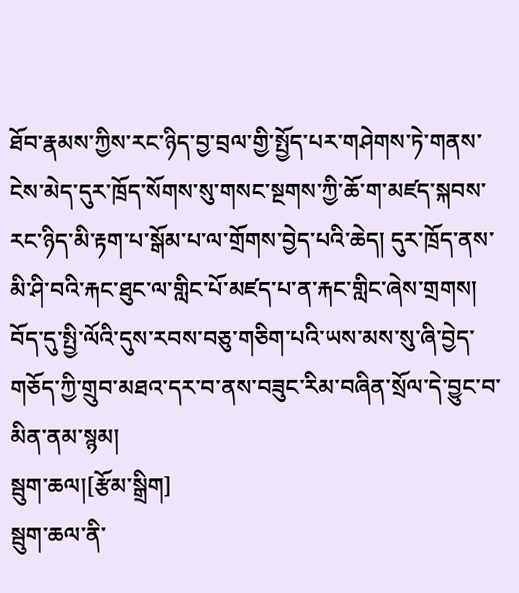ཐོབ་རྣམས་ཀྱིས་རང་ཉིད་བྱ་བྲལ་གྱི་སྤྱོད་པར་གཤེགས་ཏེ་གནས་ངེས་མེད་དུར་ཁྲོད་སོགས་སུ་གསང་སྔགས་ཀྱི་ཆོ་ག་མཛད་སྐབས་རང་ཉིད་མི་རྟག་པ་སྒོམ་པ་ལ་གྲོགས་བྱེད་པའི་ཆེད། དུར་ཁྲོད་ནས་མི་ཤི་བའི་རྐང་ཐུང་ལ་གླིང་པོ་མཛད་པ་ན་རྐང་གླིང་ཞེས་གྲགས། བོད་དུ་སྤྱི་ལོའི་དུས་རབས་བཅུ་གཅིག་པའི་ཡས་མས་སུ་ཞི་བྱེད་གཅོད་ཀྱི་གྲུབ་མཐའ་དར་བ་ནས་བཟུང་རིམ་བཞིན་སྲོལ་དེ་བྱུང་བ་མིན་ནམ་སྙམ།
སྦུག་ཆལ།[རྩོམ་སྒྲིག]
སྦུག་ཆལ་ནི་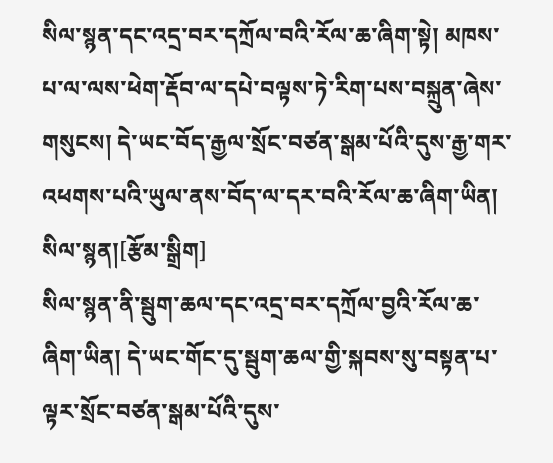སིལ་སྙན་དང་འདྲ་བར་དཀྲོལ་བའི་རོལ་ཆ་ཞིག་སྟེ། མཁས་པ་ལ་ལས་ཕེག་རྡོབ་ལ་དཔེ་བལྟས་ཏེ་རིག་པས་བསྐྲུན་ཞེས་གསུངས། དེ་ཡང་བོད་རྒྱལ་སྲོང་བཙན་སྒམ་པོའི་དུས་རྒྱ་གར་འཕགས་པའི་ཡུལ་ནས་བོད་ལ་དར་བའི་རོལ་ཆ་ཞིག་ཡིན།
སིལ་སྙན།[རྩོམ་སྒྲིག]
སིལ་སྙན་ནི་སྦུག་ཆལ་དང་འདྲ་བར་དཀྲོལ་བྱའི་རོལ་ཆ་ཞིག་ཡིན། དེ་ཡང་གོང་དུ་སྦུག་ཆལ་གྱི་སྐབས་སུ་བསྟན་པ་ལྟར་སྲོང་བཙན་སྒམ་པོའི་དུས་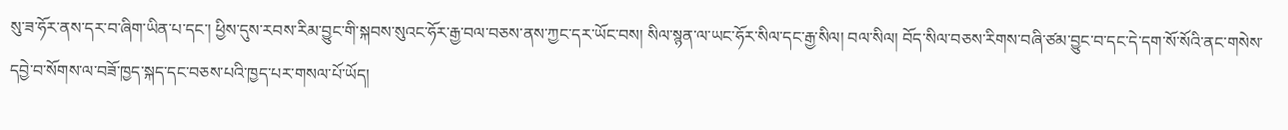སུ་ཟ་ཧོར་ནས་དར་བ་ཞིག་ཡིན་པ་དང་། ཕྱིས་དུས་རབས་རིམ་བྱུང་གི་སྐབས་སུའང་ཧོར་རྒྱ་བལ་བཅས་ནས་ཀྱང་དར་ཡོང་བས། སིལ་སྙན་ལ་ཡང་ཧོར་སིལ་དང་རྒྱ་སིལ། བལ་སིལ། བོད་སིལ་བཅས་རིགས་བཞི་ཙམ་བྱུང་བ་དང་དེ་དག་སོ་སོའི་ནང་གསེས་དབྱེ་བ་སོགས་ལ་བཟོ་ཁྱད་སྐད་དང་བཅས་པའི་ཁྱད་པར་གསལ་པོ་ཡོད།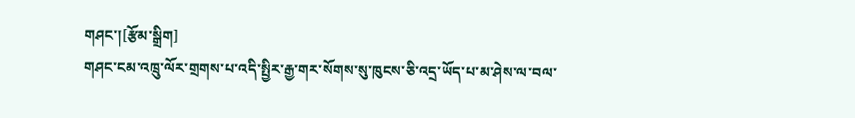གཤང་།[རྩོམ་སྒྲིག]
གཤང་ངམ་འཁྲུ་ལོར་གྲགས་པ་འདི་སྤྱིར་རྒྱ་གར་སོགས་སུ་ཁུངས་ཅི་འདྲ་ཡོད་པ་མ་ཤེས་ལ་བལ་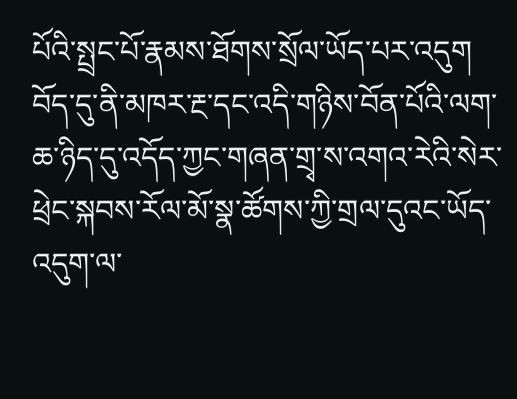པོའི་སྤྲང་པོ་རྣམས་ཐོགས་སྲོལ་ཡོད་པར་འདུག བོད་དུ་ནི་མཁར་རྔ་དང་འདི་གཉིས་བོན་པོའི་ལག་ཆ་ཉིད་དུ་འདོད་ཀྱང་གཞན་གྲྭ་ས་འགའ་རེའི་སེར་ཕྲེང་སྐབས་རོལ་མོ་སྣ་ཚོགས་ཀྱི་གྲལ་དུའང་ཡོད་འདུག་ལ་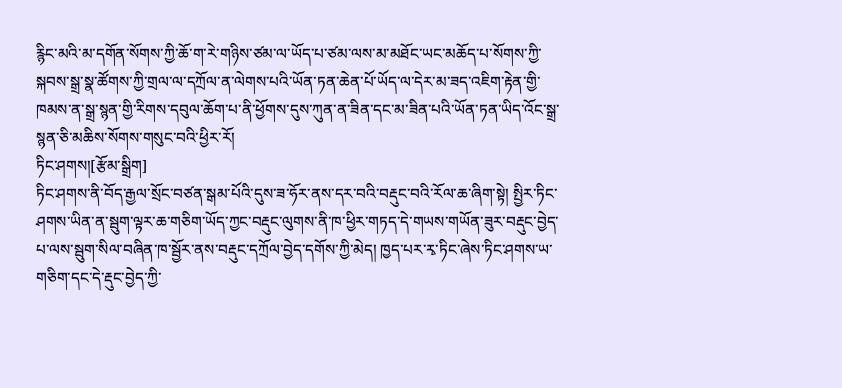རྙིང་མའི་མ་དགོན་སོགས་ཀྱི་ཆོ་ག་རེ་གཉིས་ཙམ་ལ་ཡོད་པ་ཙམ་ལས་མ་མཐོང་ཡང་མཆོད་པ་སོགས་ཀྱི་སྐབས་སྒྲ་སྣ་ཚོགས་ཀྱི་གྲལ་ལ་དཀྲོལ་ན་ལེགས་པའི་ཡོན་ཏན་ཆེན་པོ་ཡོད་ལ་དེར་མ་ཟད་འཇིག་རྟེན་གྱི་ཁམས་ན་སྒྲ་སྙན་གྱི་རིགས་དབུལ་ཆོག་པ་ནི་ཕྱོགས་དུས་ཀུན་ན་ཟིན་དང་མ་ཟིན་པའི་ཡོན་ཏན་ཡིད་འོང་སྒྲ་སྙན་ཅི་མཆིས་སོགས་གསུང་བའི་ཕྱིར་རོ།
ཏིང་ཤགས།[རྩོམ་སྒྲིག]
ཏིང་ཤགས་ནི་བོད་རྒྱལ་སྲོང་བཙན་སྒམ་པོའི་དུས་ཟ་ཧོར་ནས་དར་བའི་བརྡུང་བའི་རོལ་ཆ་ཞིག་སྟེ། སྤྱིར་ཏིང་ཤགས་ཡིན་ན་སྦུག་ལྟར་ཆ་གཅིག་ཡོད་ཀྱང་བརྡུང་ལུགས་ནི་ཁ་ཕྱིར་གཏད་དེ་གཡས་གཡོན་ཟུར་བརྡུང་བྱེད་པ་ལས་སྦུག་སིལ་བཞིན་ཁ་སྦྱོར་ནས་བརྡུང་དཀྲོལ་བྱེད་དགོས་ཀྱི་མེད། ཁྱད་པར་རྭ་ཏིང་ཞེས་ཏིང་ཤགས་ཡ་གཅིག་དང་དེ་རྡུང་བྱེད་ཀྱི་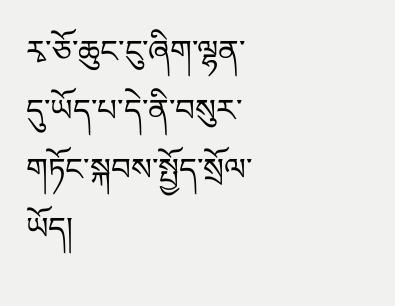རྭ་ཅོ་ཆུང་ངུ་ཞིག་ལྷན་དུ་ཡོད་པ་དེ་ནི་བསུར་གཏོང་སྐབས་སྤྱོད་སྲོལ་ཡོད།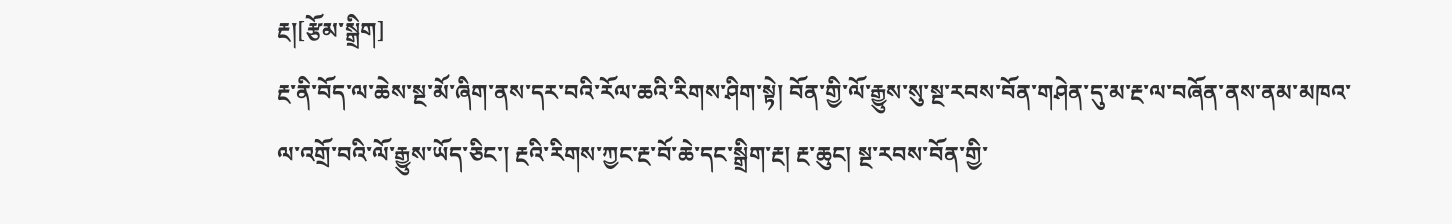རྔ།[རྩོམ་སྒྲིག]
རྔ་ནི་བོད་ལ་ཆེས་སྔ་མོ་ཞིག་ནས་དར་བའི་རོལ་ཆའི་རིགས་ཤིག་སྟེ། བོན་གྱི་ལོ་རྒྱུས་སུ་སྔ་རབས་བོན་གཤེན་དུ་མ་རྔ་ལ་བཞོན་ནས་ནམ་མཁའ་ལ་འགྲོ་བའི་ལོ་རྒྱུས་ཡོད་ཅིང་། རྔའི་རིགས་ཀྱང་རྔ་བོ་ཆེ་དང་སྒྲིག་རྔ། རྔ་ཆུང། སྔ་རབས་བོན་གྱི་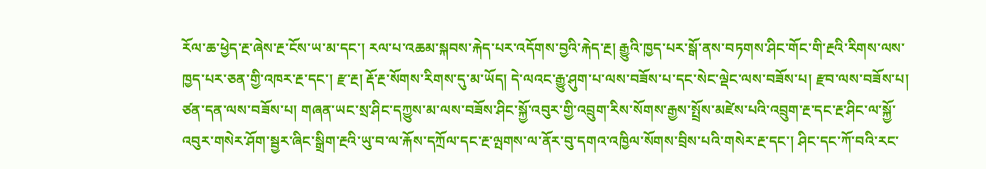རོལ་ཆ་ཕྱེད་རྔ་ཞེས་རྔ་ངོས་ཡ་མ་དང་། རལ་པ་འཆམ་སྐབས་རྐེད་པར་འདོགས་བྱའི་རྐེད་རྔ། རྒྱུའི་ཁྱད་པར་སྒོ་ནས་བཏགས་ཤིང་གོང་གི་རྔའི་རིགས་ལས་ཁྱད་པར་ཅན་གྱི་འཁར་རྔ་དང་། རྫ་རྔ། རྡོ་རྔ་སོགས་རིགས་དུ་མ་ཡོད། དེ་ལའང་རྒྱུ་ཤུག་པ་ལས་བཟོས་པ་དང་སེང་ལྡེང་ལས་བཟོས་པ། རྫབ་ལས་བཟོས་པ། ཙན་དན་ལས་བཟོས་པ། གཞན་ཡང་སྲ་ཤིང་དཀྱུས་མ་ལས་བཟོས་ཤིང་སྐྱོ་འབུར་གྱི་འབྲུག་རིས་སོགས་རྒྱས་སྤྲོས་མཛེས་པའི་འབྲུག་རྔ་དང་རྔ་ཤིང་ལ་སྐྱོ་འབུར་གསེར་ཤོག་སྦྱར་ཞིང་སྒྲིག་རྔའི་ཡུ་བ་ལ་རྐོས་དཀྲོལ་དང་རྔ་ལྤགས་ལ་ནོར་བུ་དགའ་འཁྱིལ་སོགས་བྲིས་པའི་གསེར་རྔ་དང་། ཤིང་དང་ཀོ་བའི་རང་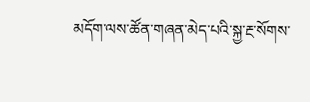མདོག་ལས་ཚོན་གཞན་མེད་པའི་སྐྱ་རྔ་སོགས་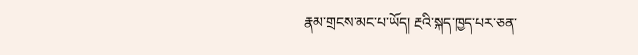རྣམ་གྲངས་མང་པ་ཡོད། རྔའི་སྐད་ཁྱད་པར་ཅན་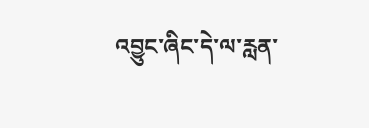འབྱུང་ཞིང་དེ་ལ་རླན་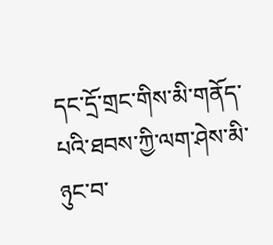དང་དྲོ་གྲང་གིས་མི་གནོད་པའི་ཐབས་ཀྱི་ལག་ཤེས་མི་ཉུང་བ་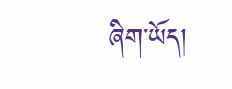ཞིག་ཡོད།